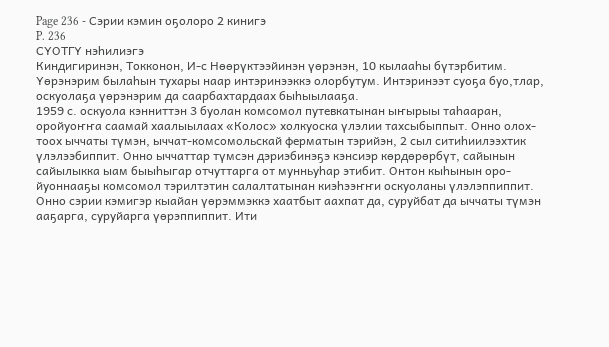Page 236 - Сэрии кэмин оҕолоро 2 кинигэ
P. 236
СҮОТГҮ нэһилиэгэ
Киндигиринэн, Токконон, И-с Нөөрүктээйинэн үөрэнэн, 10 кылааһы бүтэрбитим.
Үөрэнэрим былаһын тухары наар интэринээккэ олорбутум. Интэринээт суоҕа буо,тлар,
оскуолаҕа үөрэнэрим да саарбахтардаах быһыылааҕа.
1959 с. оскуола кэнниттэн 3 буолан комсомол путевкатынан ыҥырыы таһааран,
оройуоҥҥа саамай хаалыылаах «Колос» холкуоска үлэлии тахсыбыппыт. Онно олох-
тоох ыччаты түмэн, ыччат-комсомольскай ферматын тэрийэн, 2 сыл ситиһиилээхтик
үлэлээбиппит. Онно ыччаттар түмсэн дэриэбинэҕэ кэнсиэр көрдөрөрбүт, сайынын
сайылыкка ыам быыһыгар отчуттарга от мунньуһар этибит. Онтон кыһынын оро-
йуоннааҕы комсомол тэрилтэтин салалтатынан киэһээҥҥи оскуоланы үлэлэппиппит.
Онно сэрии кэмигэр кыайан үөрэммэккэ хаатбыт аахпат да, суруйбат да ыччаты түмэн
ааҕарга, суруйарга үөрэппиппит. Ити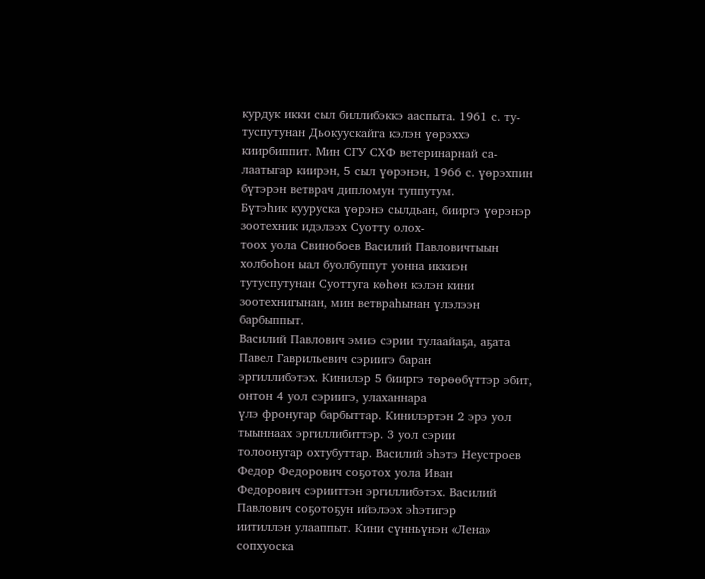курдук икки сыл биллибэккэ ааспыта. 1961 с. ту-
туспутунан Дьокуускайга кэлэн үөрэххэ киирбиппит. Мин СГУ СХФ ветеринарнай са-
лаатыгар киирэн, 5 сыл үөрэнэн, 1966 с. үөрэхпин бүтэрэн ветврач дипломун туппутум.
Бүтэһик кууруска үөрэнэ сылдьан, бииргэ үөрэнэр зоотехник идэлээх Суотту олох-
тоох уола Свинобоев Василий Павловичтыын холбоһон ыал буолбуппут уонна иккиэн
тутуспутунан Суоттуга көһөн кэлэн кини зоотехнигынан, мин ветвраһынан үлэлээн
барбыппыт.
Василий Павлович эмиэ сэрии тулаайаҕа, аҕата Павел Гаврильевич сэриигэ баран
эргиллибэтэх. Кинилэр 5 бииргэ төрөөбүттэр эбит, онтон 4 уол сэриигэ, улаханнара
үлэ фронугар барбыттар. Кинилэртэн 2 эрэ уол тыыннаах эргиллибиттэр. 3 уол сэрии
толоонугар охтубуттар. Василий эһэтэ Неустроев Федор Федорович соҕотох уола Иван
Федорович сэрииттэн эргиллибэтэх. Василий Павлович соҕотоҕун ийэлээх эһэтигэр
иитиллэн улааппыт. Кини сүнньүнэн «Лена» сопхуоска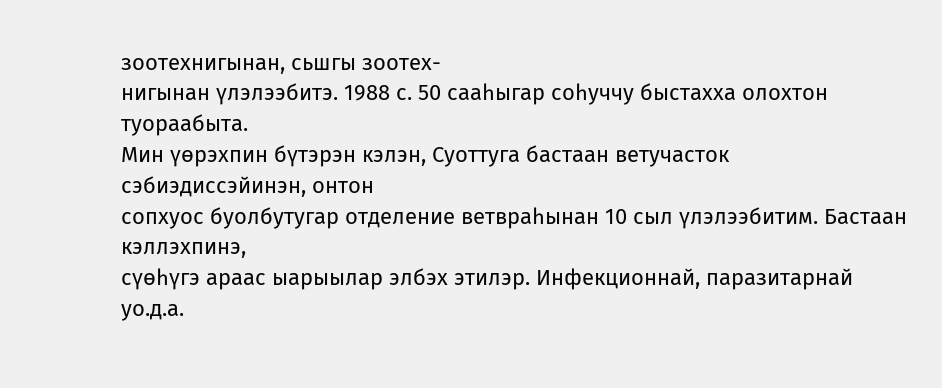зоотехнигынан, сьшгы зоотех-
нигынан үлэлээбитэ. 1988 с. 50 сааһыгар соһуччу быстахха олохтон туораабыта.
Мин үөрэхпин бүтэрэн кэлэн, Суоттуга бастаан ветучасток сэбиэдиссэйинэн, онтон
сопхуос буолбутугар отделение ветвраһынан 10 сыл үлэлээбитим. Бастаан кэллэхпинэ,
сүөһүгэ араас ыарыылар элбэх этилэр. Инфекционнай, паразитарнай уо.д.а.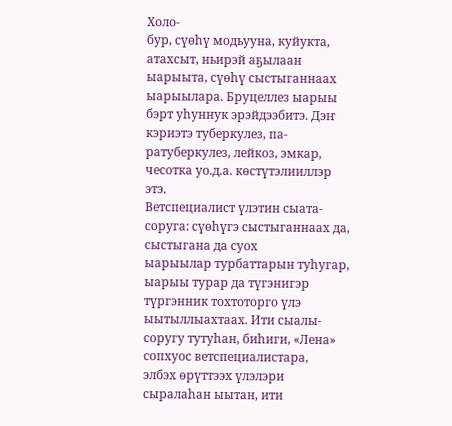Холо-
бур, сүөһү модьууна, куйукта, атахсыт, ньирэй аҕылаан ыарыыта, сүөһү сыстыганнаах
ыарыылара. Бруцеллез ыарыы бэрт уһуннук эрэйдээбитэ. Дэҥ кэриэтэ туберкулез, па-
ратуберкулез, лейкоз, эмкар, чесотка уо.д.а. көстүтэлииллэр этэ.
Ветспециалист үлэтин сыата-соруга: сүөһүгэ сыстыганнаах да, сыстыгана да суох
ыарыылар турбаттарын туһугар, ыарыы турар да түгэнигэр түргэнник тохтоторго үлэ
ыытыллыахтаах. Ити сыалы-соругу тутуһан, биһиги, «Лена» сопхуос ветспециалистара,
элбэх өрүттээх үлэлэри сыралаһан ыытан, ити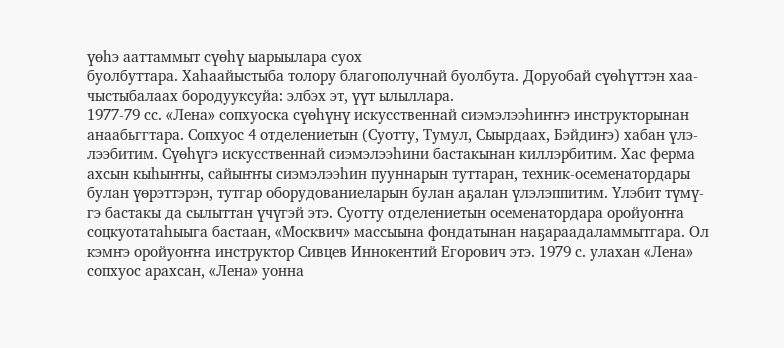үөһэ ааттаммыт сүөһү ыарыылара суох
буолбуттара. Хаһаайыстыба толору благополучнай буолбута. Доруобай сүөһүттэн хаа-
чыстыбалаах бородууксуйа: элбэх эт, үүт ылыллара.
1977-79 сс. «Лена» сопхуоска сүөһүнү искусственнай сиэмэлээһиҥҥэ инструкторынан
анаабьггтара. Сопхуос 4 отделениетын (Суотту, Тумул, Сыырдаах, Бэйдиҥэ) хабан үлэ-
лээбитим. Сүөһүгэ искусственнай сиэмэлээһини бастакынан киллэрбитим. Хас ферма
ахсын кыһыҥҥы, сайыҥҥы сиэмэлээһин пууннарын туттаран, техник-осеменатордары
булан үөрэттэрэн, тутгар оборудованиеларын булан аҕалан үлэлэппитим. Үлэбит түмү-
гэ бастакы да сылыттан үчүгэй этэ. Суотту отделениетын осеменатордара оройуоҥҥа
соцкуотатаһыыга бастаан, «Москвич» массыына фондатынан наҕараадаламмытгара. Ол
кэмҥэ оройуоҥҥа инструктор Сивцев Иннокентий Егорович этэ. 1979 с. улахан «Лена»
сопхуос арахсан, «Лена» уонна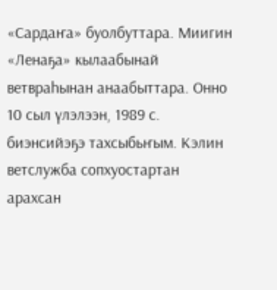«Сардаҥа» буолбуттара. Миигин «Ленаҕа» кылаабынай
ветвраһынан анаабыттара. Онно 10 сыл үлэлээн, 1989 с. биэнсийэҕэ тахсыбьҥым. Кэлин
ветслужба сопхуостартан арахсан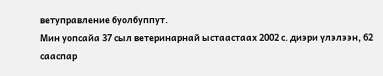ветуправление буолбуппут.
Мин уопсайа 37 сыл ветеринарнай ыстаастаах 2002 с. диэри үлэлээн, 62 сааспар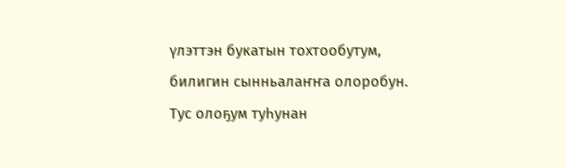үлэттэн букатын тохтообутум, билигин сынньалаҥҥа олоробун.
Тус олоҕум туһунан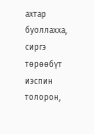ахтар буоллахха, сиргэ төрөөбүт иэспин толорон,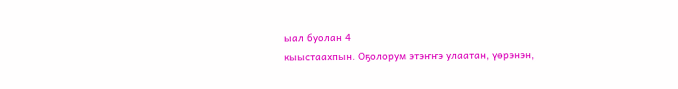ыал буолан 4
кыыстаахпын. Оҕолорум этэҥҥэ улаатан, үөрэнэн,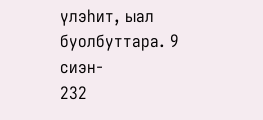үлэһит, ыал буолбуттара. 9 сиэн-
232